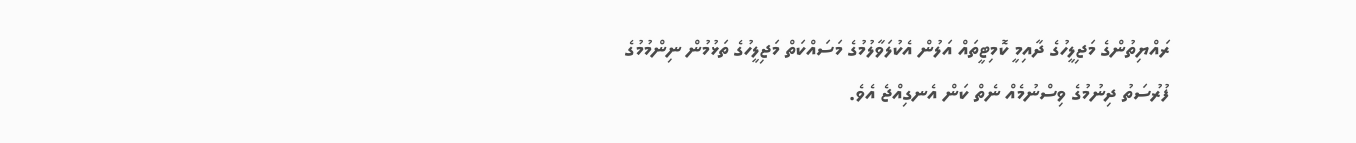ރައްޔިތުންގެ މަޖިލީހުގެ ދާއިމީ ކޮމިޓީތައް އަލުން އެކުލަވާލުމުގެ މަސައްކަތް މަޖިލީހުގެ ތަޅުމުން ނިންމުމުގެ ފުރުސަތު ދިނުމުގެ ވިސްނުމެއް ނެތް ކަން އެނގިއްޖެ އެވެ.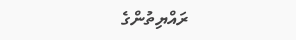ރައްޔިތުންގެ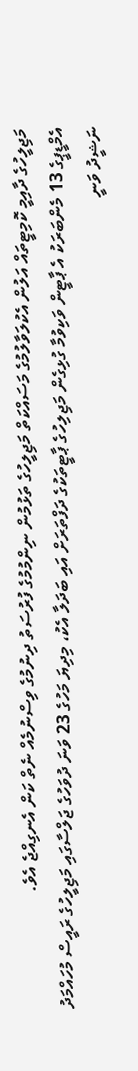މަޖިލީހުގެ ދާއިމީ ކޮމިޓީތައް އަލުން އެކުލަވާލުމުގެ މަސައްކަތް މަޖިލީހުގެ ތަޅުމުން ނިންމުމުގެ ފުރުސަތު ދިނުމުގެ ވިސްނުމެއް ނެތް ކަން އެނގިއްޖެ އެވެ.
އެމްޑީޕީގެ 13 މެންބަރަކު އެ ޕާޓީން ވަކިވުމާ ގުޅިގެން މަޖިލިހުގެ ޕާޓީތަކުގެ ދަފްތަރަށް އައި ބަދަލާ އެކު، މިދިޔަ މަހުގެ 23 ވަނަ ދުވަހުގެ ޖަލްސާގައި މަޖިލީހުގެ ރައީސް މުހައްމަދު ނަޝީދު ވަނީ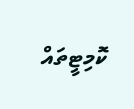ކޮމިޓީތައް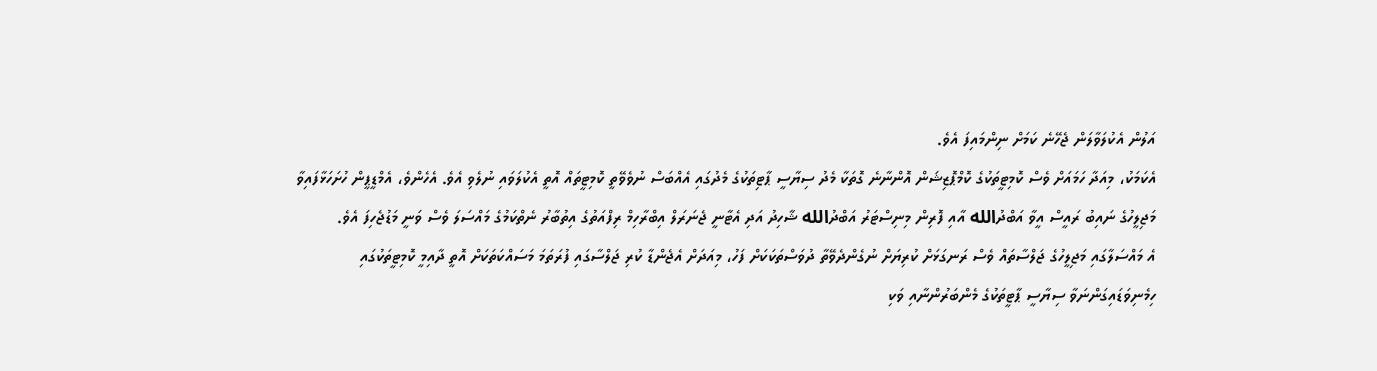އަލުން އެކުލަވާލަން ޖެހޭނެ ކަމަށް ނިންމައިފަ އެވެ.
އެކަމަކު، މިއަދާ ހަމައަށް ވެސް ކޮމިޓީތަކުގެ ކޮމްޕޮޒިޝަން އޮންނާނެ ގޮތަކާ މެދު ސިޔާސީ ޕާޓިތަކުގެ މެދުގައި އެއްބަސް ނުވެވޭތީ ކޮމިޓީތައް އޮތީ އެކުލަވައި ނުލެވި އެވެ. އެހެންވެ، އެމްޑީޕީން ހުށަހަޅާފައިވާ މަޖިލީހުގެ ނައިބު ރައީސް އީވާ އަބްދުالله އާއި ފޮރިން މިނިސްޓަރު އަބްދުالله ޝާހިދު އަދި އެޓާނީ ޖެނަރަލް އިބްރާހިމް ރިފްއަތުގެ އިތުބާރު ނެތްކަމުގެ މައްސަލަ ވެސް ވަނީ މަޑުޖެހިފަ އެވެ.
އެ މައްސަލާގައި މަޖިލީހުގެ ޖަލްސާތައް ވެސް ރަނގަޅަށް ކުރިޔަށް ނުގެންދެވޭތާ ދުވަސްތަކަކަށް ފަހު، މިއަދަށް އެޖެންޑާ ކުރި ޖަލްސާގައި ފުރަތަމަ މަސައްކަތަކަށް އޮތީ ދާއިމީ ކޮމިޓީތަކުގައި ހިމެނިވަޑައިގަންނަވާ ސިޔާސީ ޕާޓީތަކުގެ މެންބަރުންނާއި ވަކި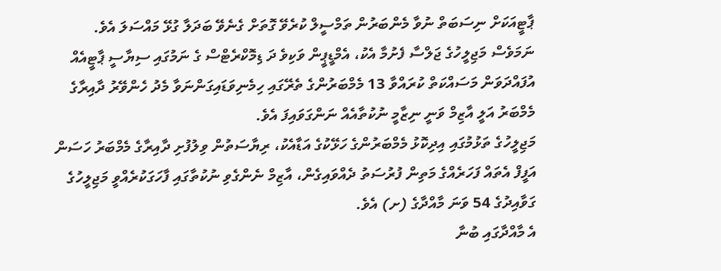ޕާޓީއަކަށް ނިސަބަތް ނުވާ މެންބަރުން ތަމްސީލް ކުރެވޭ ގޮތަށް ގެނެވޭ ބަދަލާ ގުޅޭ މައްސަލަ އެވެ.
ނަމަވެސް މަޖިލީހުގެ ޖަލްސާ ފެށުމާ އެކު، އެމްޑީޕީން ވަކިވެ ދަ ޑިމޮކްރެޓްސް ގެ ނަމުގައި ސިޔާސީ ޕާޓީއެއް އުފައްދަވަން މަސައްކަތް ކުރައްވާ 13 މެމްބަރުންގެ ތެރޭގައި ހިމެނިވަޑައިގަންނަވާ މެދު ހެންވޭރު ދާއިރާގެ މެމްބަރު އަލީ އާޒިމް ވަނީ ނިޒާމީ ނުކުތާއެއް ނަންގަވައިފަ އެވެ.
މަޖިލީހުގެ ތަޅުމުގައި އިދިކޮޅު މެމްބަރުންގެ ހަޅޭކުގެ އަޑާއެކު، ރިޔާސަތުން ވިލުފުށި ދާއިރާގެ މެމްބަރު ހަސަން އަފީފް އެތައް ފަހަރެއްގެ މަތިން ފުރުސަތު ދެއްވައިގެން، އާޒިމް ނެންގެވި ނުކުތާގައި ފާހަގަކުރެއްވީ މަޖިލީހުގެ ގަވާއިދުގެ 54 ވަނަ މާއްދާގެ (ށ) އެވެ.
އެ މާއްދާގައި ބުނާ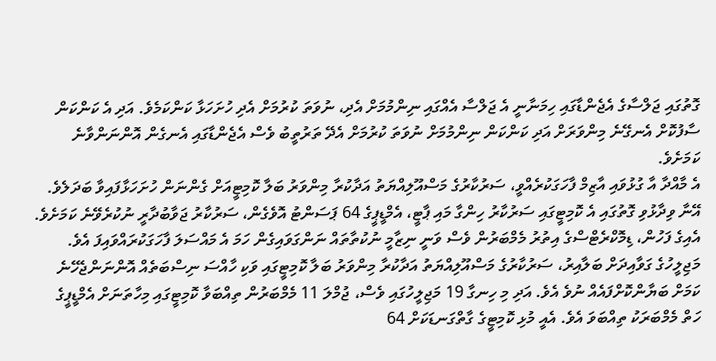ގޮތުގައި ޖަލްސާގެ އެޖެންޑާގައި ހިމަނާނީ އެ ޖަލްސާ އެއްގައި ނިންމުމަށް އެދި، ނުވަތަ ކުރުމަށް އެދި ހުށަހަޅާ ކަންކަމެވެ. އަދި އެ ކަންކަން ސާފުކޮށް އެނގޭނެ މިންވަރަށް އަދި ކަންކަން ނިންމުމަށް ނުވަތަ ކުރުމަށް އެދޭ ތަރުތީބު ވެސް އެޖެންޑާގައި އެނގެން އޮންނަންވާނެ ކަމަށެވެ.
އެ މާއްދާ އާ ގުޅުވައި އާޒިމް ފާހަގަކުރެއްވީ، ސަރުކާރުގެ މަސްއޫލިއްޔަތު އަދާކުރާ މިންވަރު ބަލާ ކޮމިޓީއަށް ގެންނަން ހުށަހަޅާފައިވާ ބަދަލެވެ. އޭނާ ވިދާޅުވި ގޮތުގައި އެ ކޮމިޓީގައި ސަރުކާރު ހިންގާ މައި ޕާޓީ، އެމްޑީޕީގެ 64 ޕަސަންޓު އޮވެގެން، ސަރުކާރު ޖަވާބުދާރީ ނުކުރެވޭނެ ކަމަށެވެ.
އެއިގެ ފަހުން، ޑިމޮކްރެޓްސްގެ އިތުރު މެމްބަރުން ވެސް ވަނީ ނިޒާމީ ނުކުތާތައް ނަންގަވައިގެން ހަމަ އެ މައްސަލަ ފާހަގަކުރައްވައިފަ އެވެ.
މަޖިލީހުގެ ގަވާއިދަށް ބަލާއިރު، ސަރުކާރުގެ މަސްއޫލިއްޔަތު އަދާކުރާ މިންވަރު ބަލާ ކޮމިޓީގައި ވަކި ހާއްސަ ނިސްބަތެއް އޮންނަންޖެހޭނެ ކަމަށް ބަޔާންކޮށްފައެއް ނުވެ އެވެ. އަދި މި ހިނގާ 19 މަޖިލީހުގައި ވެސް، ޖުމްލަ 11 މެމްބަރުން ތިއްބަވާ ކޮމިޓީގައި މިހާތަނަށް އެމްޑީޕީގެ ހަތް މެމްބަރަކު ތިއްބަވަ އެވެ. އެއީ މުޅި ކޮމިޓީގެ ގާތްގަނޑަކަށް 64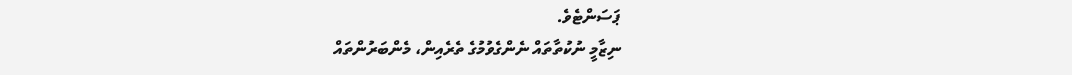ޕަސަންޓެވެ.
ނިޒާމީ ނުކުތާތައް ނެންގެވުމުގެ ތެރެއިން، މެންބަރުންތައް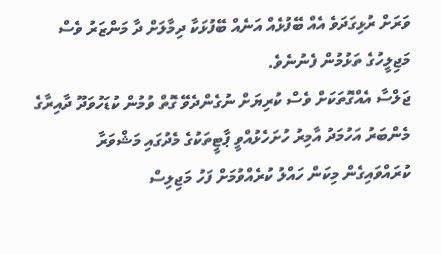ވަރަށް ރުޅިގަދަވެ އެއް ބޭފުޅެއް އަނެއް ބޭފުޅަކާ ދިމާލަށް ދާ މަންޒަރު ވެސް މަޖިލީހުގެ ތަޅުމުން ފެނުނެވެ.
ޖަލްސާ އެއްގޮތަކަށް ވެސް ކުރިޔަށް ނުގެންދެވޭ ގޮތް ވުމުން ކުޑަހުވަދޫ ދާއިރާގެ މެންބަރު އަހުމަދު އާމިރު ހުށަހެޅުއްވީ ޕާޓީތަކުގެ މެދުގައި މަޝްވަރާ ކުރައްވައިގެން މިކަން ހައްލު ކުރެއްވުމަށް ފަހު މަޖިލިސް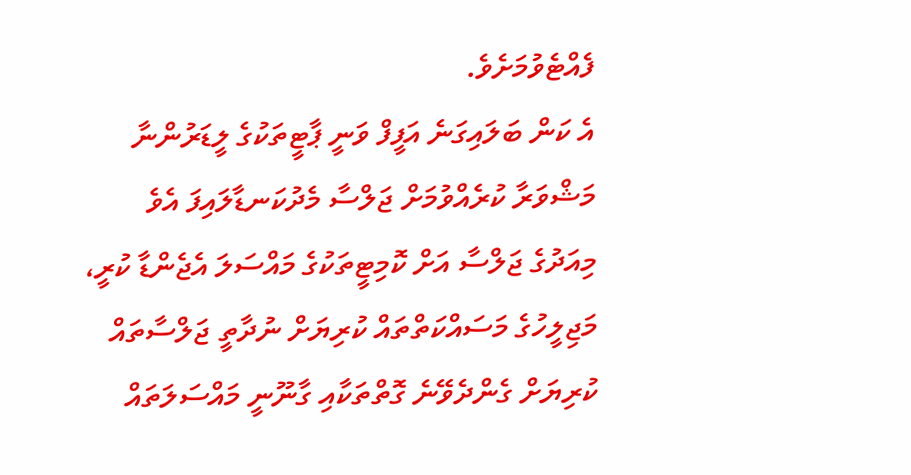ފެއްޓެވުމަށެވެ.
އެ ކަން ބަލައިގަނެ އަފީފް ވަނީ ޕާޓީތަކުގެ ލީޑަރުންނާ މަޝްވަރާ ކުރެއްވުމަށް ޖަލްސާ މެދުކަނޑާލައިފަ އެވެ
މިއަދުގެ ޖަލްސާ އަށް ކޮމިޓީތަކުގެ މައްސަލަ އެޖެންޑާ ކުރީ، މަޖިލީހުގެ މަސައްކަތްތައް ކުރިޔަށް ނުދާތީ ޖަލްސާތައް ކުރިޔަށް ގެންދެވޭނެ ގޮތްތަކާއި ގާނޫނީ މައްސަލަތައް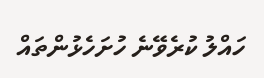ހައްލު ކުރެވޭނެ ހުށަހެޅުންތައް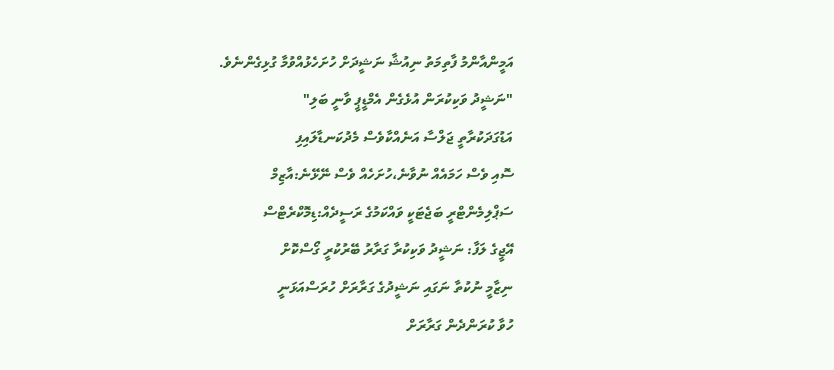އަމީންއާންމު ފާތިމަތު ނިއުޝާ ނަޝީދަށް ހުށަހެޅުއްވުމާ ގުޅިގެންނެވެ.
"ނަޝީދު ވަކިކުރަން އުޅެގެން އެމްޑީޕީ ވާނީ ބަލި"
އަޑުގަދަކުރާތީ ޖަލްސާ އަނެއްކާވެސް މެދުކަނޑާލައިފި
ސޮއި ވެސް ހަމައެއް ނުވާނެ،ހުށަހެއް ވެސް ނޭޅޭނެ:އާޒިމް
ސަޕްލިމެންޓްރީ ބަޖެޓަކީ ވައްކަމުގެ ރަސީދެއް:ޑިމޮކްރެޓްސް
އޭޖީގެ ލަފާ: ނަޝީދު ވަކިކުރާ ގަރާރު ބޭރުކުރީ ގޯސްކޮށް
ނިޒާމީ ނުކުތާ ނަގައި ނަޝީދުގެ ގަރާރަށް ހުރަސްއަޅަނީ
ހުވާ ކުރަންދެން ގަރާރަށް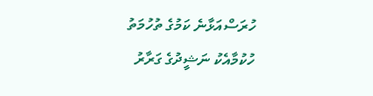ހުރަސްއަޅާނެ ކަމުގެ ތުހުމަތު
ހުކުމާއެކު ނަޝީދުގެ ގަރާރު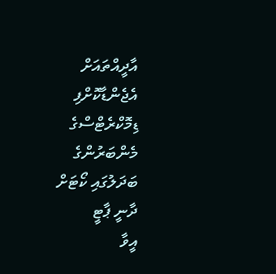އާދީއްތައަށް އެޖެންޑާކޮށްފި
ޑިމޮކްރެޓްސްގެ މެންބަރުންގެ ބަދަލުގައި ކޯޓަށް ދާނީ ޕާޓީ
އީވާ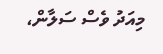މިއަދު ވެސް ސަލާން،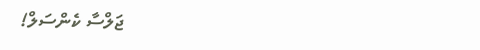ޖަލްސާ ކެންސަލް!